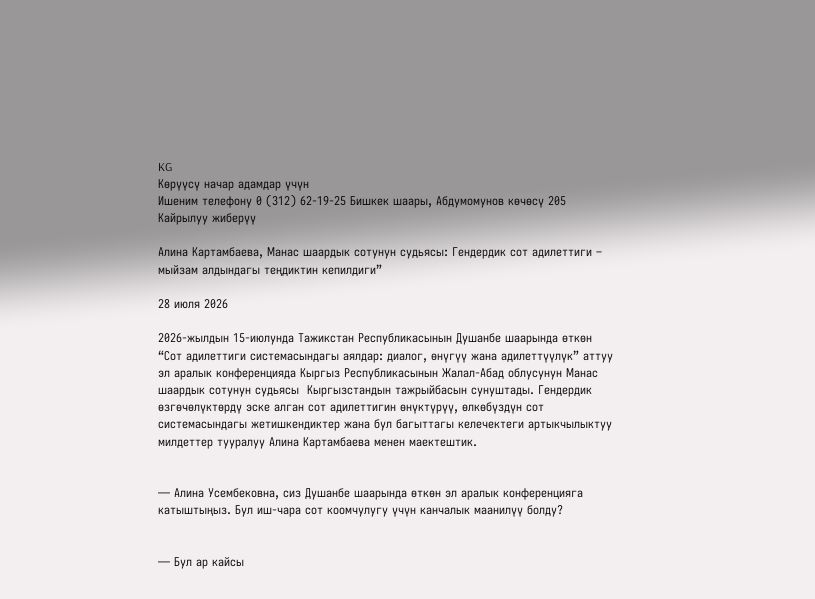KG
Көрүүсү начар адамдар үчүн
Ишеним телефону 0 (312) 62-19-25 Бишкек шаары, Абдумомунов көчөсү 205
Кайрылуу жиберүү

Алина Картамбаева, Манас шаардык сотунун судьясы: Гендердик сот адилеттиги – мыйзам алдындагы теңдиктин кепилдиги”

28 июля 2026

2026-жылдын 15-июлунда Тажикстан Республикасынын Душанбе шаарында өткөн “Сот адилеттиги системасындагы аялдар: диалог, өнүгүү жана адилеттүүлүк” аттуу эл аралык конференцияда Кыргыз Республикасынын Жалал-Абад облусунун Манас шаардык сотунун судьясы  Кыргызстандын тажрыйбасын сунуштады. Гендердик өзгөчөлүктөрдү эске алган сот адилеттигин өнүктүрүү, өлкөбүздүн сот системасындагы жетишкендиктер жана бул багыттагы келечектеги артыкчылыктуу милдеттер тууралуу Алина Картамбаева менен маектештик.


— Алина Усембековна, сиз Душанбе шаарында өткөн эл аралык конференцияга катыштыңыз. Бул иш-чара сот коомчулугу үчүн канчалык маанилүү болду?


— Бул ар кайсы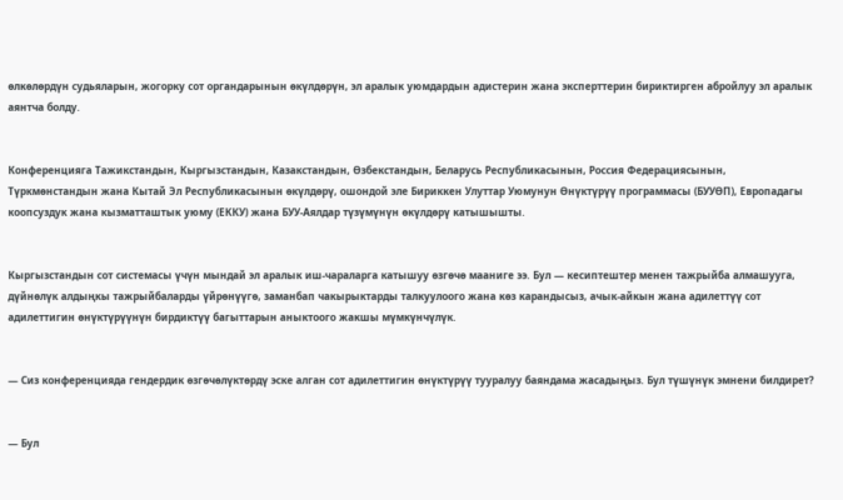өлкөлөрдүн судьяларын, жогорку сот органдарынын өкүлдөрүн, эл аралык уюмдардын адистерин жана эксперттерин бириктирген абройлуу эл аралык аянтча болду.


Конференцияга Тажикстандын, Кыргызстандын, Казакстандын, Өзбекстандын, Беларусь Республикасынын, Россия Федерациясынын, Түркмөнстандын жана Кытай Эл Республикасынын өкүлдөрү, ошондой эле Бириккен Улуттар Уюмунун Өнүктүрүү программасы (БУУӨП), Европадагы коопсуздук жана кызматташтык уюму (ЕККУ) жана БУУ-Аялдар түзүмүнүн өкүлдөрү катышышты.


Кыргызстандын сот системасы үчүн мындай эл аралык иш-чараларга катышуу өзгөчө мааниге ээ. Бул — кесиптештер менен тажрыйба алмашууга, дүйнөлүк алдыңкы тажрыйбаларды үйрөнүүгө, заманбап чакырыктарды талкуулоого жана көз карандысыз, ачык-айкын жана адилеттүү сот адилеттигин өнүктүрүүнүн бирдиктүү багыттарын аныктоого жакшы мүмкүнчүлүк.


— Сиз конференцияда гендердик өзгөчөлүктөрдү эске алган сот адилеттигин өнүктүрүү тууралуу баяндама жасадыңыз. Бул түшүнүк эмнени билдирет?


— Бул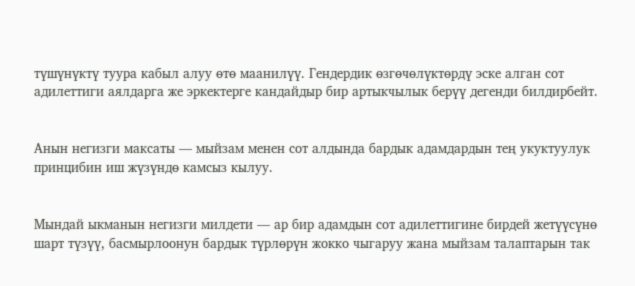түшүнүктү туура кабыл алуу өтө маанилүү. Гендердик өзгөчөлүктөрдү эске алган сот адилеттиги аялдарга же эркектерге кандайдыр бир артыкчылык берүү дегенди билдирбейт.


Анын негизги максаты — мыйзам менен сот алдында бардык адамдардын тең укуктуулук принцибин иш жүзүндө камсыз кылуу.


Мындай ыкманын негизги милдети — ар бир адамдын сот адилеттигине бирдей жетүүсүнө шарт түзүү, басмырлоонун бардык түрлөрүн жокко чыгаруу жана мыйзам талаптарын так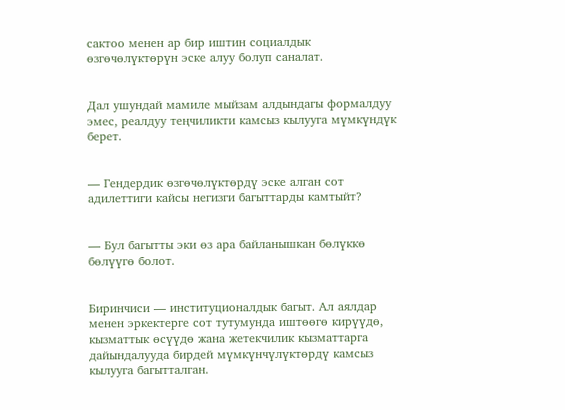сактоо менен ар бир иштин социалдык өзгөчөлүктөрүн эске алуу болуп саналат.


Дал ушундай мамиле мыйзам алдындагы формалдуу эмес, реалдуу теңчиликти камсыз кылууга мүмкүндүк берет.


— Гендердик өзгөчөлүктөрдү эске алган сот адилеттиги кайсы негизги багыттарды камтыйт?


— Бул багытты эки өз ара байланышкан бөлүккө бөлүүгө болот.


Биринчиси — институционалдык багыт. Ал аялдар менен эркектерге сот тутумунда иштөөгө кирүүдө, кызматтык өсүүдө жана жетекчилик кызматтарга дайындалууда бирдей мүмкүнчүлүктөрдү камсыз кылууга багытталган.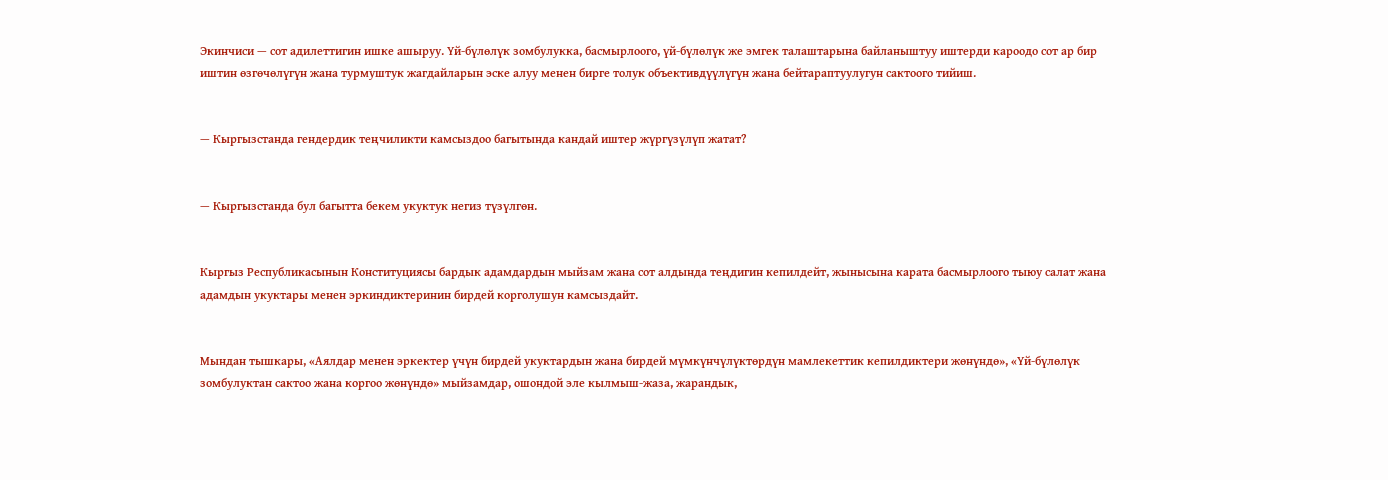Экинчиси — сот адилеттигин ишке ашыруу. Үй-бүлөлүк зомбулукка, басмырлоого, үй-бүлөлүк же эмгек талаштарына байланыштуу иштерди кароодо сот ар бир иштин өзгөчөлүгүн жана турмуштук жагдайларын эске алуу менен бирге толук объективдүүлүгүн жана бейтараптуулугун сактоого тийиш.


— Кыргызстанда гендердик теңчиликти камсыздоо багытында кандай иштер жүргүзүлүп жатат?


— Кыргызстанда бул багытта бекем укуктук негиз түзүлгөн.


Кыргыз Республикасынын Конституциясы бардык адамдардын мыйзам жана сот алдында теңдигин кепилдейт, жынысына карата басмырлоого тыюу салат жана адамдын укуктары менен эркиндиктеринин бирдей корголушун камсыздайт.


Мындан тышкары, «Аялдар менен эркектер үчүн бирдей укуктардын жана бирдей мүмкүнчүлүктөрдүн мамлекеттик кепилдиктери жөнүндө», «Үй-бүлөлүк зомбулуктан сактоо жана коргоо жөнүндө» мыйзамдар, ошондой эле кылмыш-жаза, жарандык,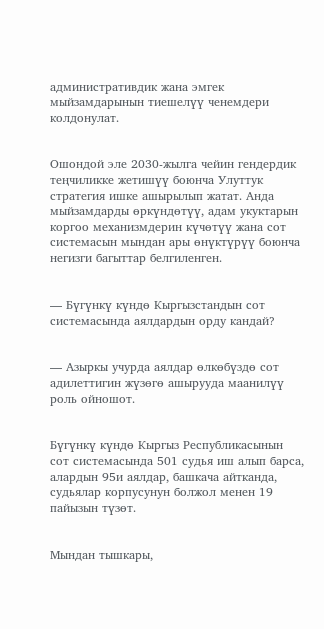административдик жана эмгек мыйзамдарынын тиешелүү ченемдери колдонулат.


Ошондой эле 2030-жылга чейин гендердик теңчиликке жетишүү боюнча Улуттук стратегия ишке ашырылып жатат. Анда мыйзамдарды өркүндөтүү, адам укуктарын коргоо механизмдерин күчөтүү жана сот системасын мындан ары өнүктүрүү боюнча негизги багыттар белгиленген.


— Бүгүнкү күндө Кыргызстандын сот системасында аялдардын орду кандай?


— Азыркы учурда аялдар өлкөбүздө сот адилеттигин жүзөгө ашырууда маанилүү роль ойношот.


Бүгүнкү күндө Кыргыз Республикасынын сот системасында 501 судья иш алып барса, алардын 95и аялдар, башкача айтканда, судьялар корпусунун болжол менен 19 пайызын түзөт.


Мындан тышкары,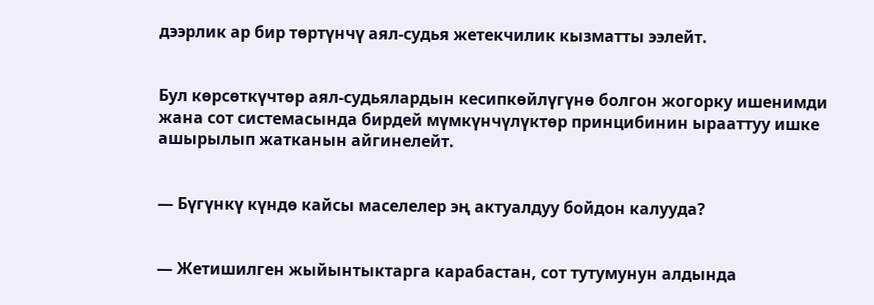дээрлик ар бир төртүнчү аял-судья жетекчилик кызматты ээлейт.


Бул көрсөткүчтөр аял-судьялардын кесипкөйлүгүнө болгон жогорку ишенимди жана сот системасында бирдей мүмкүнчүлүктөр принцибинин ырааттуу ишке ашырылып жатканын айгинелейт.


— Бүгүнкү күндө кайсы маселелер эң актуалдуу бойдон калууда?


— Жетишилген жыйынтыктарга карабастан, сот тутумунун алдында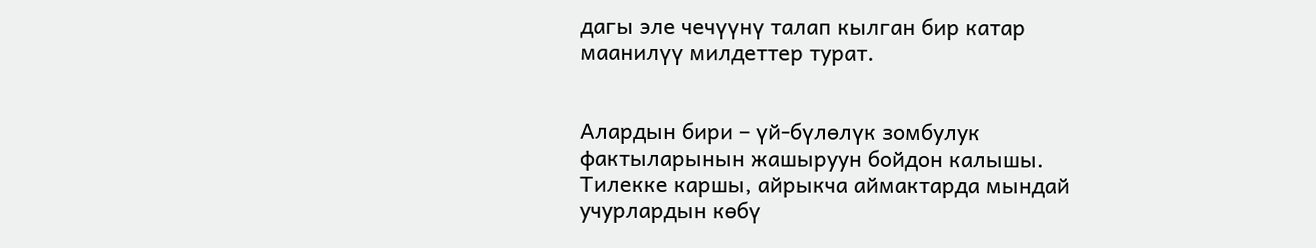дагы эле чечүүнү талап кылган бир катар маанилүү милдеттер турат.


Алардын бири – үй-бүлөлүк зомбулук фактыларынын жашыруун бойдон калышы. Тилекке каршы, айрыкча аймактарда мындай учурлардын көбү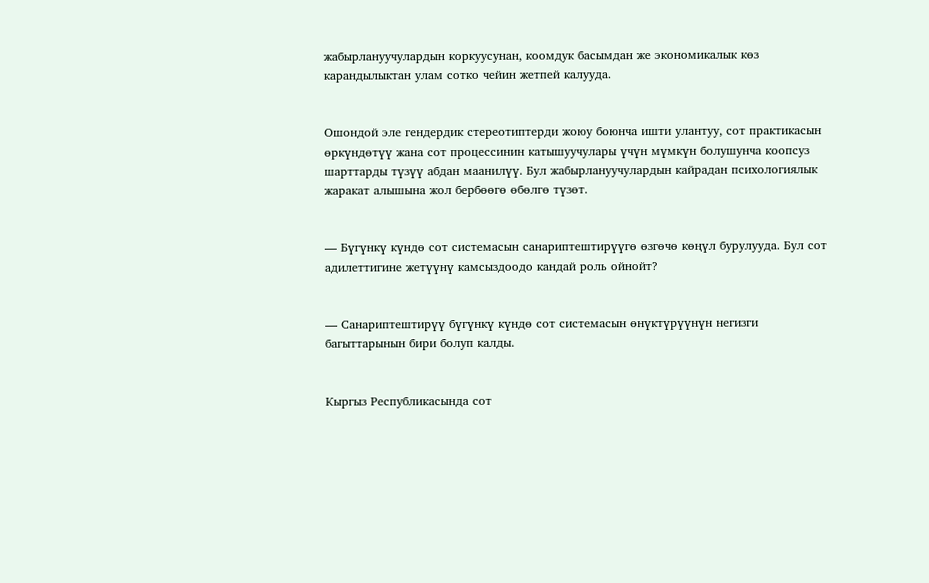жабырлануучулардын коркуусунан, коомдук басымдан же экономикалык көз карандылыктан улам сотко чейин жетпей калууда.


Ошондой эле гендердик стереотиптерди жоюу боюнча ишти улантуу, сот практикасын өркүндөтүү жана сот процессинин катышуучулары үчүн мүмкүн болушунча коопсуз шарттарды түзүү абдан маанилүү. Бул жабырлануучулардын кайрадан психологиялык жаракат алышына жол бербөөгө өбөлгө түзөт.


— Бүгүнкү күндө сот системасын санариптештирүүгө өзгөчө көңүл бурулууда. Бул сот адилеттигине жетүүнү камсыздоодо кандай роль ойнойт?


— Санариптештирүү бүгүнкү күндө сот системасын өнүктүрүүнүн негизги багыттарынын бири болуп калды.


Кыргыз Республикасында сот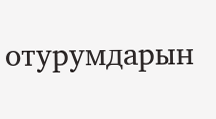отурумдарын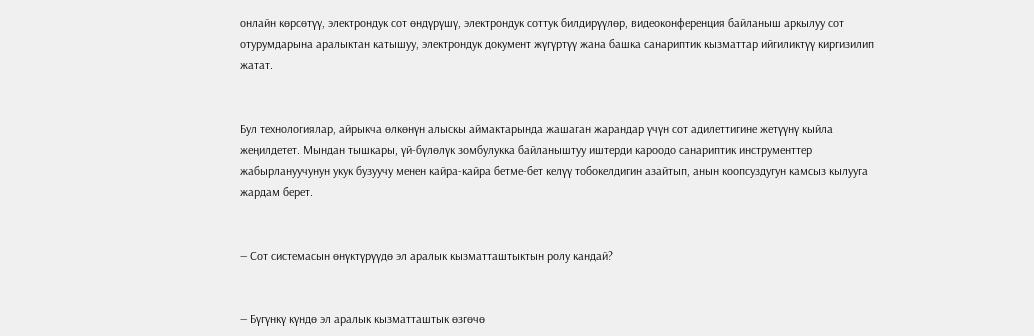онлайн көрсөтүү, электрондук сот өндүрүшү, электрондук соттук билдирүүлөр, видеоконференция байланыш аркылуу сот отурумдарына аралыктан катышуу, электрондук документ жүгүртүү жана башка санариптик кызматтар ийгиликтүү киргизилип жатат.


Бул технологиялар, айрыкча өлкөнүн алыскы аймактарында жашаган жарандар үчүн сот адилеттигине жетүүнү кыйла жеңилдетет. Мындан тышкары, үй-бүлөлүк зомбулукка байланыштуу иштерди кароодо санариптик инструменттер жабырлануучунун укук бузуучу менен кайра-кайра бетме-бет келүү тобокелдигин азайтып, анын коопсуздугун камсыз кылууга жардам берет.


— Сот системасын өнүктүрүүдө эл аралык кызматташтыктын ролу кандай?


— Бүгүнкү күндө эл аралык кызматташтык өзгөчө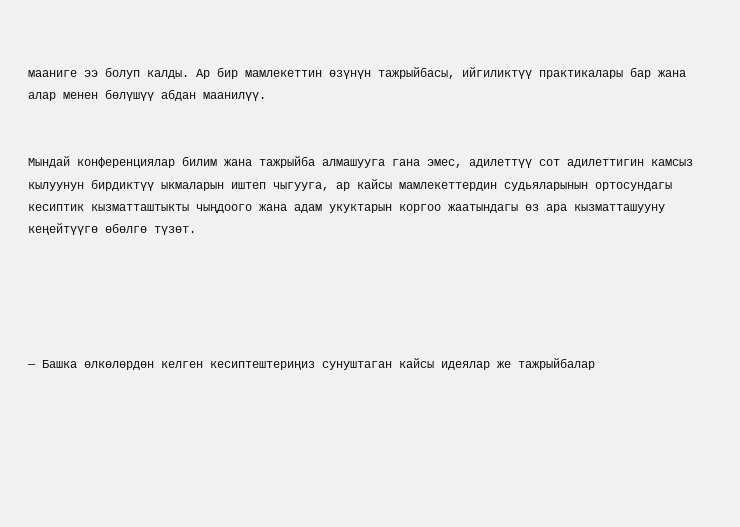мааниге ээ болуп калды. Ар бир мамлекеттин өзүнүн тажрыйбасы, ийгиликтүү практикалары бар жана алар менен бөлүшүү абдан маанилүү.


Мындай конференциялар билим жана тажрыйба алмашууга гана эмес, адилеттүү сот адилеттигин камсыз кылуунун бирдиктүү ыкмаларын иштеп чыгууга, ар кайсы мамлекеттердин судьяларынын ортосундагы кесиптик кызматташтыкты чыңдоого жана адам укуктарын коргоо жаатындагы өз ара кызматташууну кеңейтүүгө өбөлгө түзөт.





— Башка өлкөлөрдөн келген кесиптештериңиз сунуштаган кайсы идеялар же тажрыйбалар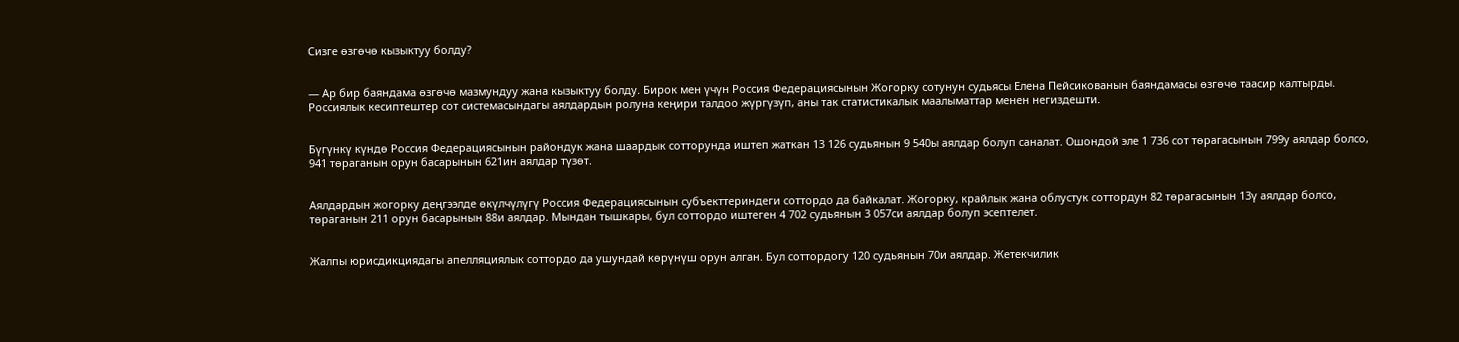Сизге өзгөчө кызыктуу болду?


— Ар бир баяндама өзгөчө мазмундуу жана кызыктуу болду. Бирок мен үчүн Россия Федерациясынын Жогорку сотунун судьясы Елена Пейсикованын баяндамасы өзгөчө таасир калтырды. Россиялык кесиптештер сот системасындагы аялдардын ролуна кеңири талдоо жүргүзүп, аны так статистикалык маалыматтар менен негиздешти.


Бүгүнкү күндө Россия Федерациясынын райондук жана шаардык сотторунда иштеп жаткан 13 126 судьянын 9 540ы аялдар болуп саналат. Ошондой эле 1 736 сот төрагасынын 799у аялдар болсо, 941 төраганын орун басарынын 621ин аялдар түзөт.


Аялдардын жогорку деңгээлде өкүлчүлүгү Россия Федерациясынын субъекттериндеги соттордо да байкалат. Жогорку, крайлык жана облустук соттордун 82 төрагасынын 13ү аялдар болсо, төраганын 211 орун басарынын 88и аялдар. Мындан тышкары, бул соттордо иштеген 4 702 судьянын 3 057си аялдар болуп эсептелет.


Жалпы юрисдикциядагы апелляциялык соттордо да ушундай көрүнүш орун алган. Бул соттордогу 120 судьянын 70и аялдар. Жетекчилик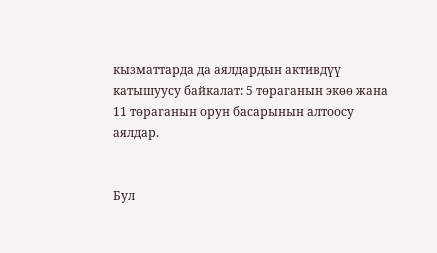кызматтарда да аялдардын активдүү катышуусу байкалат: 5 төраганын экөө жана 11 төраганын орун басарынын алтоосу аялдар.


Бул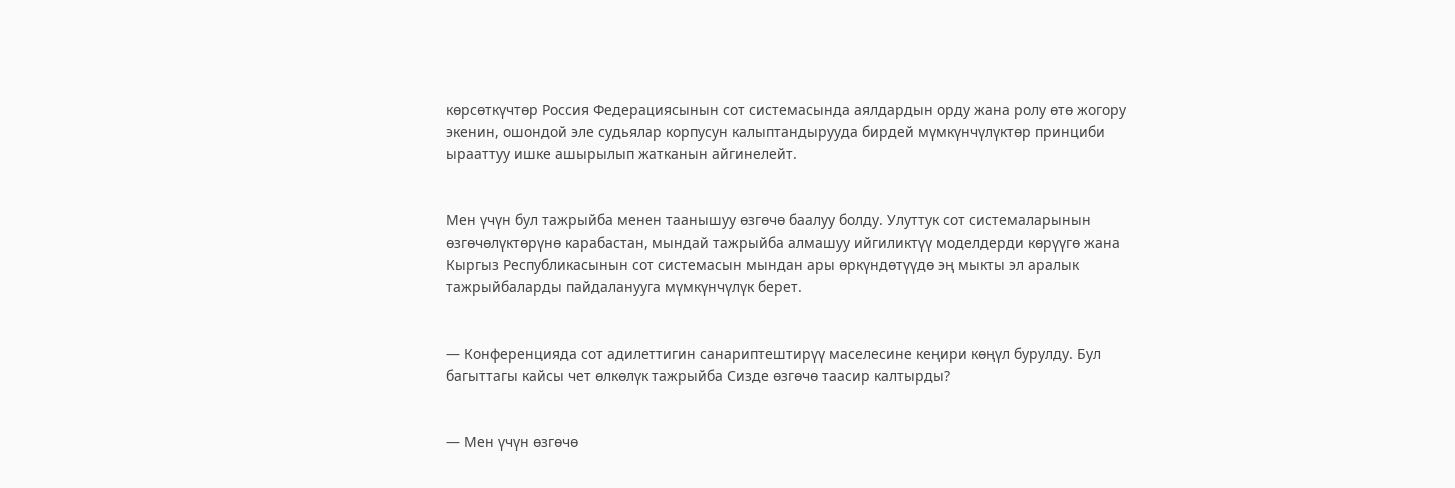көрсөткүчтөр Россия Федерациясынын сот системасында аялдардын орду жана ролу өтө жогору экенин, ошондой эле судьялар корпусун калыптандырууда бирдей мүмкүнчүлүктөр принциби ырааттуу ишке ашырылып жатканын айгинелейт.


Мен үчүн бул тажрыйба менен таанышуу өзгөчө баалуу болду. Улуттук сот системаларынын өзгөчөлүктөрүнө карабастан, мындай тажрыйба алмашуу ийгиликтүү моделдерди көрүүгө жана Кыргыз Республикасынын сот системасын мындан ары өркүндөтүүдө эң мыкты эл аралык тажрыйбаларды пайдаланууга мүмкүнчүлүк берет.


— Конференцияда сот адилеттигин санариптештирүү маселесине кеңири көңүл бурулду. Бул багыттагы кайсы чет өлкөлүк тажрыйба Сизде өзгөчө таасир калтырды?


— Мен үчүн өзгөчө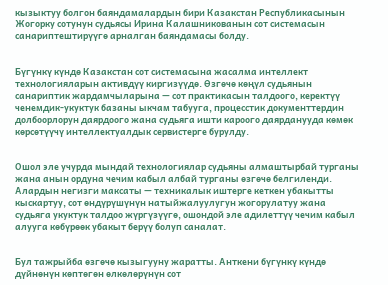кызыктуу болгон баяндамалардын бири Казакстан Республикасынын Жогорку сотунун судьясы Ирина Калашникованын сот системасын санариптештирүүгө арналган баяндамасы болду.


Бүгүнкү күндө Казакстан сот системасына жасалма интеллект технологияларын активдүү киргизүүдө. Өзгөчө көңүл судьянын санариптик жардамчыларына — сот практикасын талдоого, керектүү ченемдик-укуктук базаны ыкчам табууга, процесстик документтердин долбоорлорун даярдоого жана судьяга ишти кароого даярданууда көмөк көрсөтүүчү интеллектуалдык сервистерге бурулду.


Ошол эле учурда мындай технологиялар судьяны алмаштырбай турганы жана анын ордуна чечим кабыл албай турганы өзгөчө белгиленди. Алардын негизги максаты — техникалык иштерге кеткен убакытты кыскартуу, сот өндүрүшүнүн натыйжалуулугун жогорулатуу жана судьяга укуктук талдоо жүргүзүүгө, ошондой эле адилеттүү чечим кабыл алууга көбүрөөк убакыт берүү болуп саналат.


Бул тажрыйба өзгөчө кызыгууну жаратты. Анткени бүгүнкү күндө дүйнөнүн көптөгөн өлкөлөрүнүн сот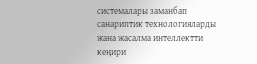системалары заманбап санариптик технологияларды жана жасалма интеллектти кеңири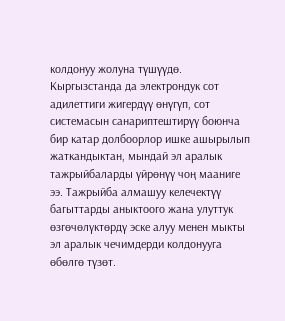колдонуу жолуна түшүүдө. Кыргызстанда да электрондук сот адилеттиги жигердүү өнүгүп, сот системасын санариптештирүү боюнча бир катар долбоорлор ишке ашырылып жаткандыктан, мындай эл аралык тажрыйбаларды үйрөнүү чоң мааниге ээ. Тажрыйба алмашуу келечектүү багыттарды аныктоого жана улуттук өзгөчөлүктөрдү эске алуу менен мыкты эл аралык чечимдерди колдонууга өбөлгө түзөт.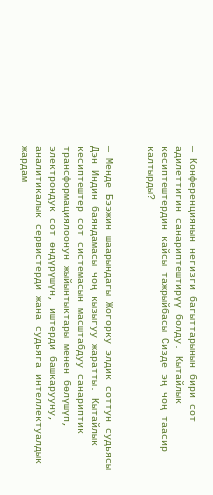— Конференциянын негизги багыттарынын бири сот адилеттигин санариптештирүү болду. Кытайлык кесиптештердин кайсы тажрыйбасы Сизде эң чоң таасир калтырды?


— Менде Бээжин шаарындагы Жогорку элдик соттун судьясы Дэн Индин баяндамасы чоң кызыгуу жаратты. Кытайлык кесиптештер сот системасын масштабдуу санариптик трансформациялоонун жыйынтыктары менен бөлүшүп, электрондук сот өндүрүшүн, иштерди башкарууну, аналитикалык сервистерди жана судьяга интеллектуалдык жардам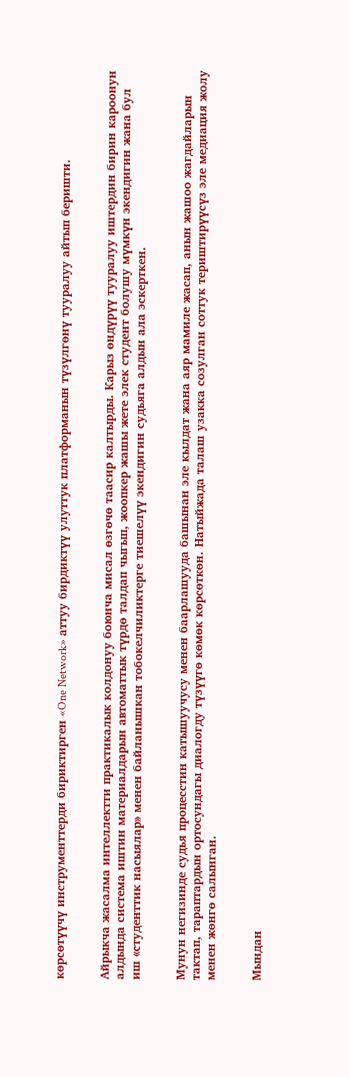көрсөтүүчү инструменттерди бириктирген «One Network» аттуу бирдиктүү улуттук платформанын түзүлгөнү тууралуу айтып беришти.


Айрыкча жасалма интеллектти практикалык колдонуу боюнча мисал өзгөчө таасир калтырды. Карыз өндүрүү тууралуу иштердин бирин кароонун алдында система иштин материалдарын автоматтык түрдө талдап чыгып, жоопкер жашы жете элек студент болушу мүмкүн экендигин жана бул иш «студенттик насыялар» менен байланышкан тобокелчиликтерге тиешелүү экендигин судьяга алдын ала эскерткен.


Мунун негизинде судья процесстин катышуучусу менен баарлашууда башынан эле кылдат жана аяр мамиле жасап, анын жашоо жагдайларын тактап, тараптардын ортосундагы диалогду түзүүгө көмөк көрсөткөн. Натыйжада талаш узакка созулган соттук териштирүүсүз эле медиация жолу менен жөнгө салынган.


Мындан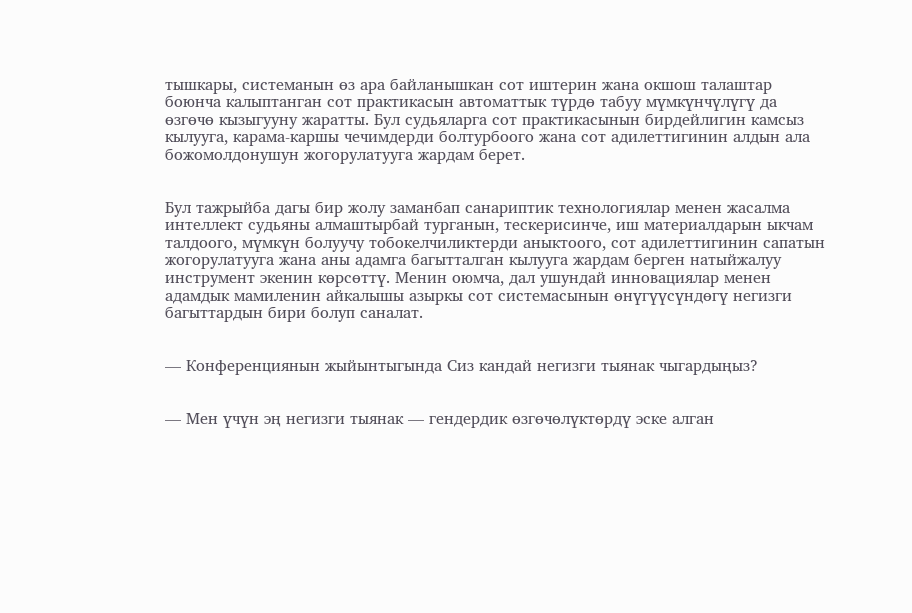тышкары, системанын өз ара байланышкан сот иштерин жана окшош талаштар боюнча калыптанган сот практикасын автоматтык түрдө табуу мүмкүнчүлүгү да өзгөчө кызыгууну жаратты. Бул судьяларга сот практикасынын бирдейлигин камсыз кылууга, карама-каршы чечимдерди болтурбоого жана сот адилеттигинин алдын ала божомолдонушун жогорулатууга жардам берет.


Бул тажрыйба дагы бир жолу заманбап санариптик технологиялар менен жасалма интеллект судьяны алмаштырбай турганын, тескерисинче, иш материалдарын ыкчам талдоого, мүмкүн болуучу тобокелчиликтерди аныктоого, сот адилеттигинин сапатын жогорулатууга жана аны адамга багытталган кылууга жардам берген натыйжалуу инструмент экенин көрсөттү. Менин оюмча, дал ушундай инновациялар менен адамдык мамиленин айкалышы азыркы сот системасынын өнүгүүсүндөгү негизги багыттардын бири болуп саналат.


— Конференциянын жыйынтыгында Сиз кандай негизги тыянак чыгардыңыз?


— Мен үчүн эң негизги тыянак — гендердик өзгөчөлүктөрдү эске алган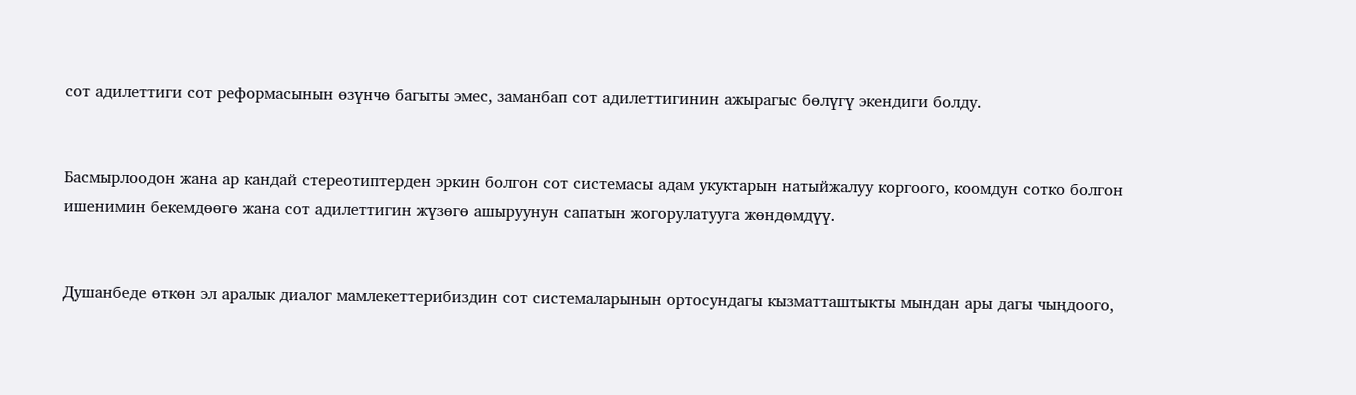сот адилеттиги сот реформасынын өзүнчө багыты эмес, заманбап сот адилеттигинин ажырагыс бөлүгү экендиги болду.


Басмырлоодон жана ар кандай стереотиптерден эркин болгон сот системасы адам укуктарын натыйжалуу коргоого, коомдун сотко болгон ишенимин бекемдөөгө жана сот адилеттигин жүзөгө ашыруунун сапатын жогорулатууга жөндөмдүү.


Душанбеде өткөн эл аралык диалог мамлекеттерибиздин сот системаларынын ортосундагы кызматташтыкты мындан ары дагы чыңдоого,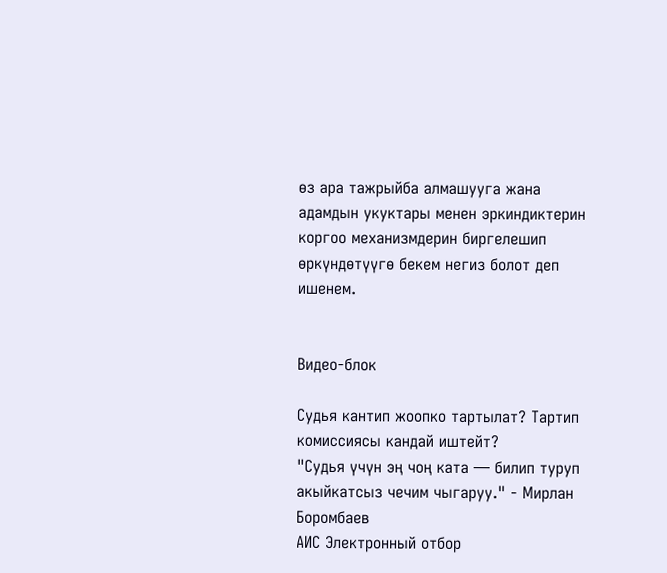өз ара тажрыйба алмашууга жана адамдын укуктары менен эркиндиктерин коргоо механизмдерин биргелешип өркүндөтүүгө бекем негиз болот деп ишенем.


Видео-блок

Судья кантип жоопко тартылат? Тартип комиссиясы кандай иштейт?
"Судья үчүн эң чоң ката — билип туруп акыйкатсыз чечим чыгаруу." - Мирлан Боромбаев
АИС Электронный отбор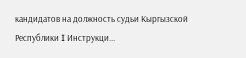кандидатов на должность судьи Кыргызской Республики I Инструкци...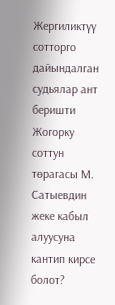Жергиликтүү сотторго дайындалган судьялар ант беришти
Жогорку соттун төрагасы М. Сатыевдин жеке кабыл алуусуна кантип кирсе болот?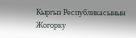Кыргыз Республикасынын Жогорку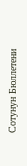Сотунун Бюллетени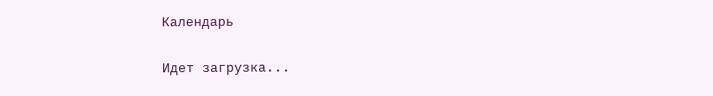Календарь

Идет загрузка...